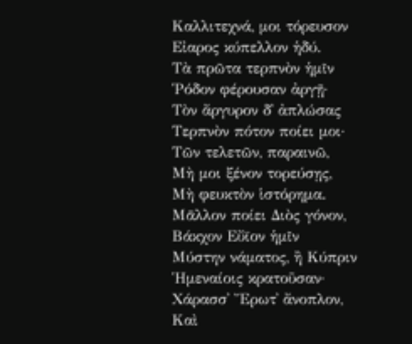Καλλιτεχνά, μοι τόρευσον
Εἰαρος κύπελλον ἡδύ.
Τὰ πρῶτα τερπνὸν ἡμῖν
Ῥόδον φέρουσαν ἀργῇ·
Τὸν ἄργυρον δ᾽ ἀπλώσας
Τερπνὸν πότον ποίει μοι·
Τῶν τελετῶν, παραινῶ,
Μὴ μοι ξένον τορεύσῃς,
Μὴ φευκτὸν ἱστόρημα.
Μᾶλλον ποίει Διὸς γόνον,
Βάκχον Εὔϊον ἡμῖν
Μύστην νάματος, ἢ Κύπριν
Ἡμεναίοις κρατοῦσαν·
Χάρασσ᾽ Ἔρωτ᾽ ἄνοπλον,
Καὶ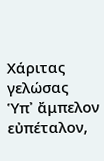Χάριτας γελώσας
Ὑπ᾽ ἄμπελον εὐπέταλον,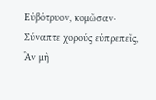Εὐβότρυον, κομῶσαν·
Σύναπτε χορούς εὐπρεπεῖς,
Ἂν μὴ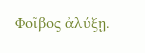Φοῖβος ἀλύξῃ.